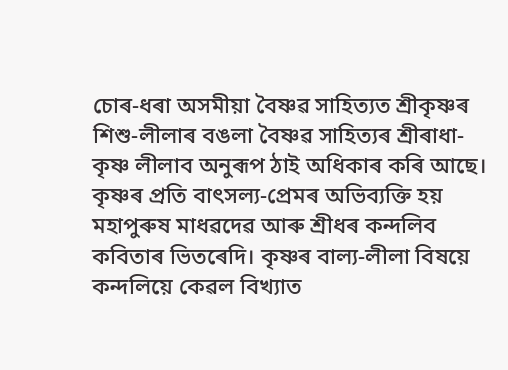চোৰ-ধৰা অসমীয়া বৈষ্ণৱ সাহিত্যত শ্রীকৃষ্ণৰ শিশু-লীলাৰ বঙলা বৈষ্ণৱ সাহিত্যৰ শ্ৰীৰাধা-কৃষ্ণ লীলাব অনুৰূপ ঠাই অধিকাৰ কৰি আছে। কৃষ্ণৰ প্ৰতি বাৎসল্য-প্ৰেমৰ অভিব্যক্তি হয় মহাপুৰুষ মাধৱদেৱ আৰু শ্রীধৰ কন্দলিব কবিতাৰ ভিতৰেদি। কৃষ্ণৰ বাল্য-লীলা বিষয়ে কন্দলিয়ে কেৱল বিখ্যাত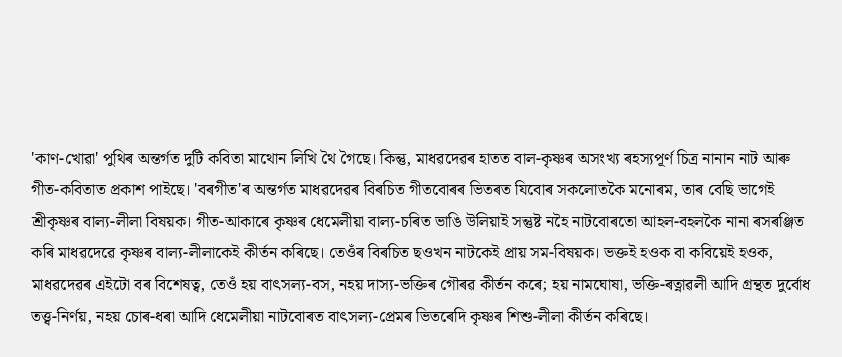'কাণ-খোৱা' পুথিৰ অন্তৰ্গত দুটি কবিতা মাথোন লিখি থৈ গৈছে। কিন্তু, মাধৱদেৱৰ হাতত বাল-কৃষ্ণৰ অসংখ্য ৰহস্যপূর্ণ চিত্র নানান নাট আৰু গীত-কবিতাত প্রকাশ পাইছে। 'বৰগীত'ৰ অন্তৰ্গত মাধৱদেৱৰ বিৰচিত গীতবোৰৰ ভিতৰত যিবোৰ সকলোতকৈ মনোৰম, তাৰ বেছি ভাগেই শ্রীকৃষ্ণৰ বাল্য-লীলা বিষয়ক। গীত-আকাৰে কৃষ্ণৰ ধেমেলীয়া বাল্য-চৰিত ভাঙি উলিয়াই সন্তুষ্ট নহৈ নাটবোৰতো আহল-বহলকৈ নানা ৰসৰঞ্জিত কৰি মাধৱদেৱে কৃষ্ণৰ বাল্য-লীলাকেই কীৰ্তন কৰিছে। তেওঁৰ বিৰচিত ছওখন নাটকেই প্রায় সম-বিষয়ক। ভক্তই হওক বা কবিয়েই হওক, মাধৱদেৱৰ এইটো বৰ বিশেষত্ব, তেওঁ হয় বাৎসল্য-বস, নহয় দাস্য-ভক্তিৰ গৌৰৱ কীর্তন কৰে; হয় নামঘোষা, ভক্তি-ৰত্নাৱলী আদি গ্রন্থত দুর্বোধ তত্ত্ব-নির্ণয়, নহয় চোৰ-ধৰা আদি ধেমেলীয়া নাটবোৰত বাৎসল্য-প্ৰেমৰ ভিতৰেদি কৃষ্ণৰ শিশু-লীলা কীর্তন কৰিছে।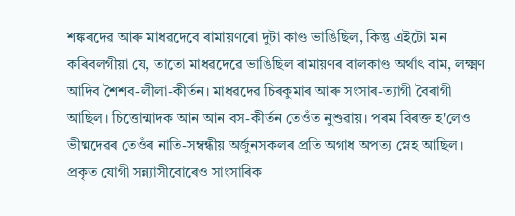শঙ্কৰদেৱ আৰু মাধৱদেবে ৰামায়ণৰো দুটা কাণ্ড ভাঙিছিল, কিন্তু এইটো মন কৰিবলগীয়া যে, তাতো মাধৱদেৱে ভাঙিছিল ৰামায়ণৰ বালকাণ্ড অর্থাৎ বাম, লক্ষ্মণ আদিব শৈশব-লীলা-কীর্তন। মাধৱদেৱ চিৰকুমাৰ আৰু সংসাৰ-ত্যাগী বৈৰাগী আছিল। চিত্তোন্মাদক আন আন বস-কীর্তন তেওঁত নুশুৱায়। পৰম বিৰক্ত হ'লেও ভীষ্মদেৱৰ তেওঁৰ নাতি-সম্বন্ধীয় অর্জুনসকলৰ প্রতি অগাধ অপত্য স্নেহ আছিল। প্রকৃত যোগী সন্ন্যাসীবোৰেও সাংসাৰিক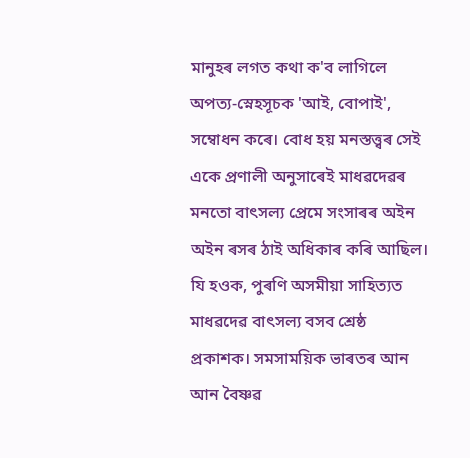মানুহৰ লগত কথা ক'ব লাগিলে অপত্য-স্নেহসূচক 'আই, বোপাই', সম্বোধন কৰে। বোধ হয় মনস্তত্ত্বৰ সেই একে প্রণালী অনুসাৰেই মাধৱদেৱৰ মনতো বাৎসল্য প্রেমে সংসাৰৰ অইন অইন ৰসৰ ঠাই অধিকাৰ কৰি আছিল। যি হওক, পুৰণি অসমীয়া সাহিত্যত মাধৱদেৱ বাৎসল্য বসব শ্রেষ্ঠ প্রকাশক। সমসাময়িক ভাৰতৰ আন আন বৈষ্ণৱ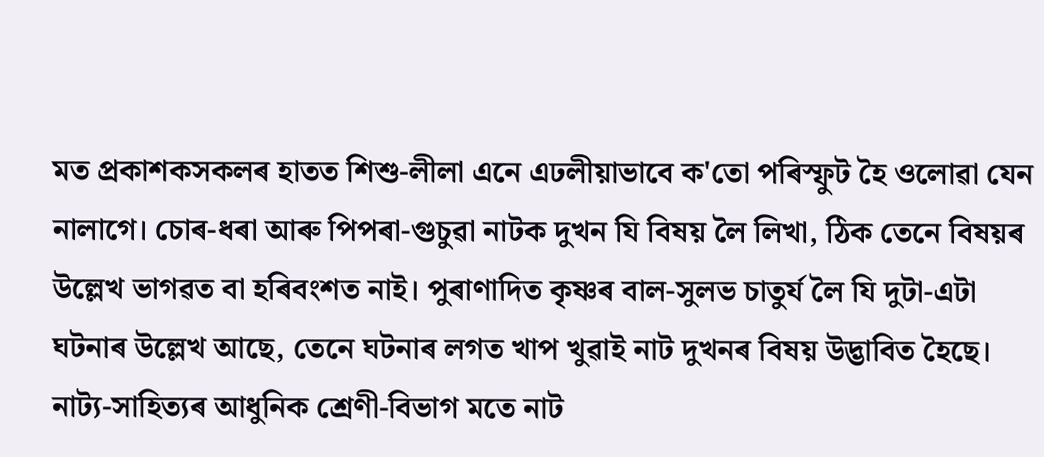মত প্রকাশকসকলৰ হাতত শিশু-লীলা এনে এঢলীয়াভাবে ক'তো পৰিস্ফুট হৈ ওলোৱা যেন নালাগে। চোৰ-ধৰা আৰু পিপৰা-গুচুৱা নাটক দুখন যি বিষয় লৈ লিখা, ঠিক তেনে বিষয়ৰ উল্লেখ ভাগৱত বা হৰিবংশত নাই। পুৰাণাদিত কৃষ্ণৰ বাল-সুলভ চাতুর্য লৈ যি দুটা-এটা ঘটনাৰ উল্লেখ আছে, তেনে ঘটনাৰ লগত খাপ খুৱাই নাট দুখনৰ বিষয় উদ্ভাবিত হৈছে। নাট্য-সাহিত্যৰ আধুনিক শ্রেণী-বিভাগ মতে নাট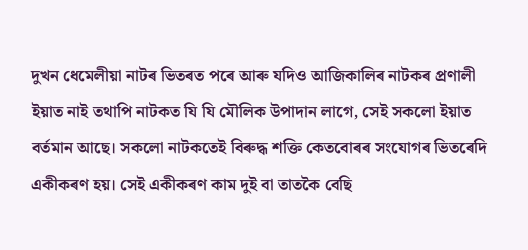দুখন ধেমেলীয়া নাটৰ ভিতৰত পৰে আৰু যদিও আজিকালিৰ নাটকৰ প্ৰণালী ইয়াত নাই তথাপি নাটকত যি যি মৌলিক উপাদান লাগে, সেই সকলো ইয়াত বর্তমান আছে। সকলো নাটকতেই বিৰুদ্ধ শক্তি কেতবোৰৰ সংযোগৰ ভিতৰেদি একীকৰণ হয়। সেই একীকৰণ কাম দুই বা তাতকৈ বেছি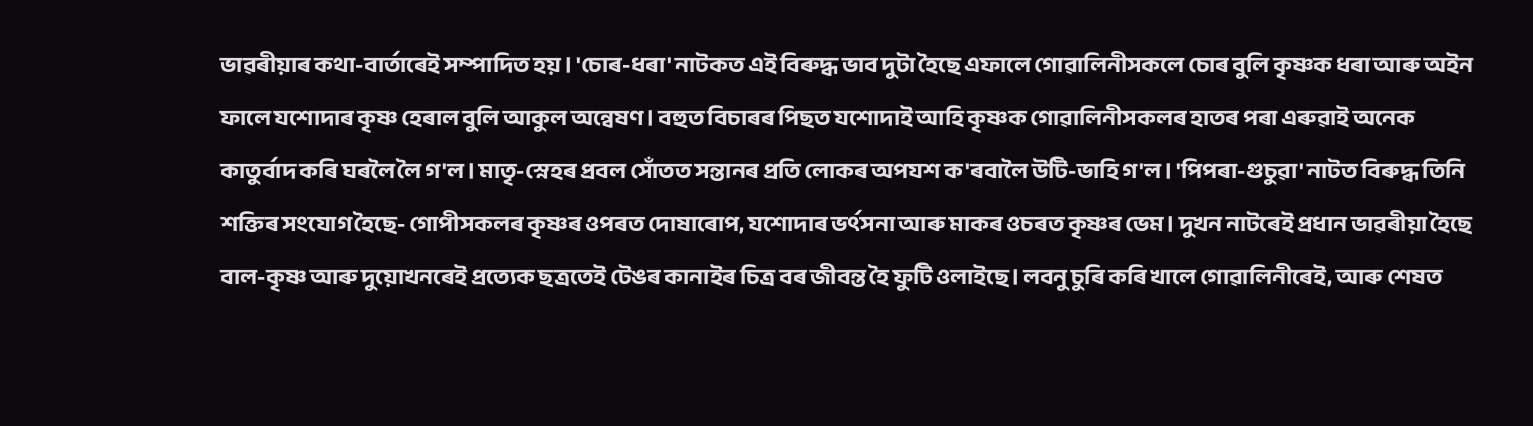ভাৱৰীয়াৰ কথা-বাৰ্তাৰেই সম্পাদিত হয়। 'চোৰ-ধৰা' নাটকত এই বিৰুদ্ধ ভাব দুটা হৈছে এফালে গোৱালিনীসকলে চোৰ বুলি কৃষ্ণক ধৰা আৰু অইন ফালে যশোদাৰ কৃষ্ণ হেৰাল বুলি আকুল অন্বেষণ। বহুত বিচাৰৰ পিছত যশোদাই আহি কৃষ্ণক গোৱালিনীসকলৰ হাতৰ পৰা এৰুৱাই অনেক কাতুৰ্বাদ কৰি ঘৰলৈ লৈ গ'ল। মাতৃ-স্নেহৰ প্ৰবল সোঁতত সন্তানৰ প্রতি লোকৰ অপযশ ক'ৰবালৈ উটি-ভাহি গ'ল। 'পিপৰা-গুচুৱা' নাটত বিৰুদ্ধ তিনি শক্তিৰ সংযোগ হৈছে- গোপীসকলৰ কৃষ্ণৰ ওপৰত দোষাৰোপ, যশোদাৰ ভর্ৎসনা আৰু মাকৰ ওচৰত কৃষ্ণৰ ভেম। দুখন নাটৰেই প্ৰধান ভাৱৰীয়া হৈছে বাল-কৃষ্ণ আৰু দুয়োখনৰেই প্রত্যেক ছত্রতেই টেঙৰ কানাইৰ চিত্ৰ বৰ জীবন্ত হৈ ফুটি ওলাইছে। লবনু চুৰি কৰি খালে গোৱালিনীৰেই, আৰু শেষত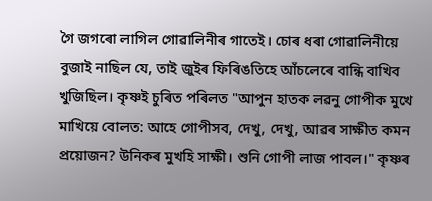গৈ জগৰো লাগিল গোৱালিনীৰ গাতেই। চোৰ ধৰা গোৱালিনীয়ে বুজাই নাছিল যে, তাই জুইৰ ফিৰিঙতিহে আঁচলেৰে বান্ধি বাখিব খুজিছিল। কৃষ্ণই চুৰিত পৰিলত "আপুন হাতক লৱনু গোপীক মুখে মাখিয়ে বোলত: আহে গোপীসব, দেখু, দেখু, আৱৰ সাক্ষীত কমন প্রয়োজন? উনিকৰ মুখহি সাক্ষী। শুনি গোপী লাজ পাবল।" কৃষ্ণৰ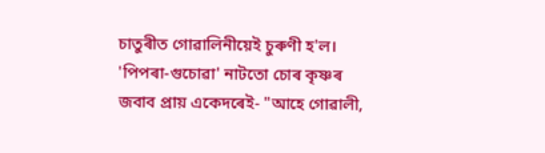চাতুৰীত গোৱালিনীয়েই চুৰুণী হ'ল। 'পিপৰা-গুচোৱা' নাটতো চোৰ কৃষ্ণৰ জবাব প্রায় একেদৰেই- "আহে গোৱালী,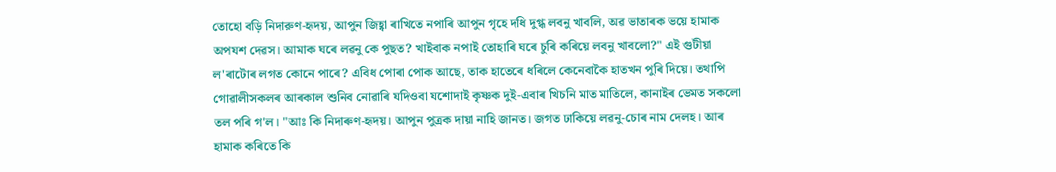তোহো বড়ি নিদারুণ-হৃদয়, আপুন জিহ্বা ৰাখিতে নপাৰি আপুন গৃহে দধি দুগ্ধ লবনু খাবলি, অৱ ভাতাৰক ভয়ে হামাক অপযশ দেৱস। আমাক ঘৰে লৱনু কে পুছত? খাইবাক নপাই তোহাৰি ঘৰে চুৰি কৰিয়ে লবনু খাবলো?" এই গুটীয়া ল'ৰাটোৰ লগত কোনে পাৰে? এবিধ পোৰা পোক আছে, তাক হাতেৰে ধৰিলে কেনেবাকৈ হাতখন পুৰি দিয়ে। তথাপি গোৱালীসকলৰ আৰকাল শুনিব নোৱাৰি যদিওবা যশোদাই কৃষ্ণক দুই-এবাৰ খিচনি মাত মাতিলে, কানাইৰ ভেমত সকলো তল পৰি গ'ল। "আঃ কি নিদাৰুণ-হৃদয়। আপুন পুত্রক দায়া নাহি জানত। জগত ঢাকিয়ে লৱনু-চোৰ নাম দেলহ। আৰ হামাক কৰিতে কি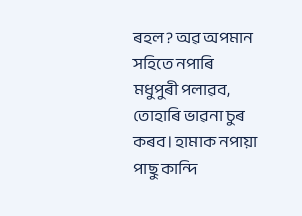ৰহল? অৱ অপমান সহিতে নপাৰি মধুপুৰী পলাৱব, তোহাৰি ভাৱনা চুৰ কৰব। হামাক নপায়া পাছু কান্দি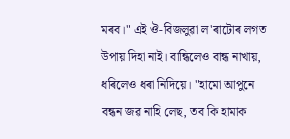মৰব।" এই ঔ-বিজলুৱা ল'ৰাটোৰ লগত উপায় দিহা নাই। বান্ধিলেও বান্ধ নাখায়, ধৰিলেও ধৰা নিদিয়ে। "হামো আপুনে বন্ধন জৱ নাহি লেছ, তব কি হামাক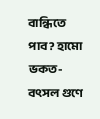বান্ধিতে পাব? হামো ভকত-বৎসল গুণে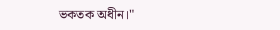ভকতক অধীন।"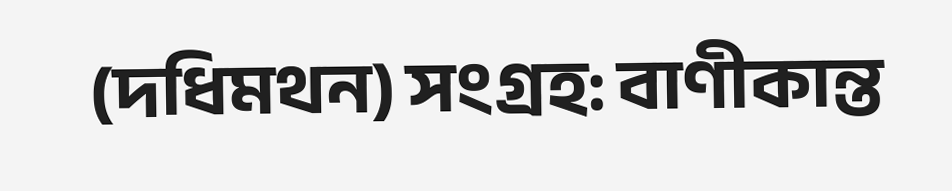(দধিমথন) সংগ্ৰহ: বাণীকান্ত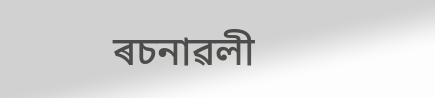ৰচনাৱলী